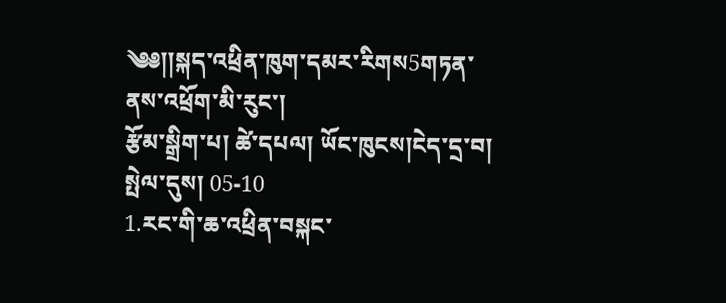༄༅།།སྐད་འཕྲིན་ཁུག་དམར་རིགས5གཏན་ནས་འཕྲོག་མི་རུང་།
རྩོམ་སྒྲིག་པ། ཚེ་དཔལ། ཡོང་ཁུངས།ངེད་དྲ་བ། སྤེལ་དུས། 05-10
1.རང་གི་ཆ་འཕྲིན་བསྐང་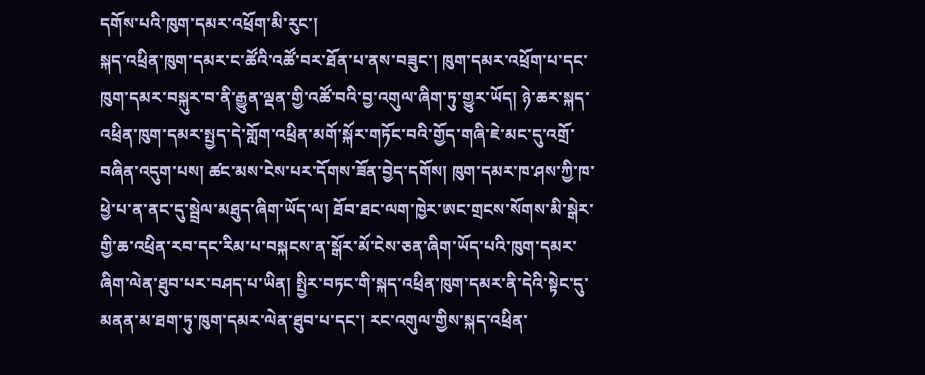དགོས་པའི་ཁུག་དམར་འཕྲོག་མི་རུང་།
སྐད་འཕྲིན་ཁུག་དམར་ང་ཚོའི་འཚོ་བར་ཐོན་པ་ནས་བཟུང་། ཁུག་དམར་འཕྲོག་པ་དང་ཁུག་དམར་བསྐུར་བ་ནི་རྒྱུན་ལྡན་གྱི་འཚོ་བའི་བྱ་འགུལ་ཞིག་ཏུ་གྱུར་ཡོད། ཉེ་ཆར་སྐད་འཕྲིན་ཁུག་དམར་སྤྱད་དེ་གློག་འཕྲིན་མགོ་སྐོར་གཏོང་བའི་གྱོད་གཞི་ཇེ་མང་དུ་འགྲོ་བཞིན་འདུག་པས། ཚང་མས་ངེས་པར་དོགས་ཟོན་བྱེད་དགོས། ཁུག་དམར་ཁ་ཤས་ཀྱི་ཁ་ཕྱེ་པ་ན་ནང་དུ་སྦྲེལ་མཐུད་ཞིག་ཡོད་ལ། ཐོབ་ཐང་ལག་ཁྱེར་ཨང་གྲངས་སོགས་མི་སྒེར་གྱི་ཆ་འཕྲིན་རབ་དང་རིམ་པ་བསྐངས་ན་སྒོར་མོ་ངེས་ཅན་ཞིག་ཡོད་པའི་ཁུག་དམར་ཞིག་ལེན་ཐུབ་པར་བཤད་པ་ཡིན། སྤྱིར་བཏང་གི་སྐད་འཕྲིན་ཁུག་དམར་ནི་དེའི་སྟེང་དུ་མནན་མ་ཐག་ཏུ་ཁུག་དམར་ལེན་ཐུབ་པ་དང་། རང་འགུལ་གྱིས་སྐད་འཕྲིན་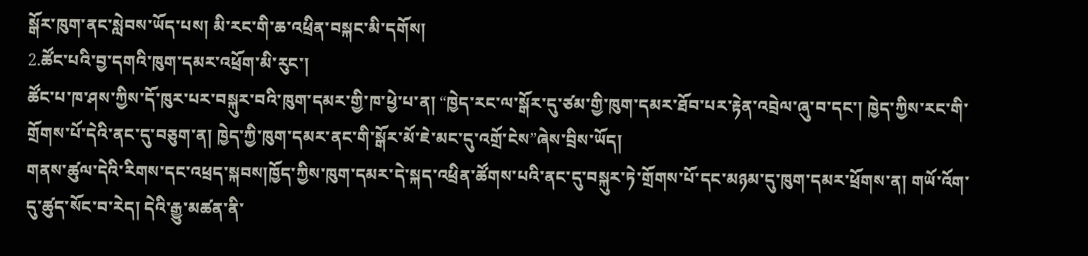སྒོར་ཁུག་ནང་སླེབས་ཡོད་པས། མི་རང་གི་ཆ་འཕྲིན་བསྐང་མི་དགོས།
2.ཚོང་པའི་བྱ་དགའི་ཁུག་དམར་འཕྲོག་མི་རུང་།
ཚོང་པ་ཁ་ཤས་ཀྱིས་དོ་ཁུར་པར་བསྐུར་བའི་ཁུག་དམར་གྱི་ཁ་ཕྱེ་པ་ན། “ཁྱེད་རང་ལ་སྒོར་དུ་ཙམ་གྱི་ཁུག་དམར་ཐོབ་པར་རྟེན་འབྲེལ་ཞུ་བ་དང་། ཁྱེད་ཀྱིས་རང་གི་གྲོགས་པོ་དེའི་ནང་དུ་བཅུག་ན། ཁྱེད་ཀྱི་ཁུག་དམར་ནང་གི་སྒོར་མོ་ཇེ་མང་དུ་འགྲོ་ངེས”ཞེས་བྲིས་ཡོད།
གནས་ཚུལ་དེའི་རིགས་དང་འཕྲད་སྐབས།ཁྱོད་ཀྱིས་ཁུག་དམར་དེ་སྐད་འཕྲིན་ཚོགས་པའི་ནང་དུ་བསྐུར་ཏེ་གྲོགས་པོ་དང་མཉམ་དུ་ཁུག་དམར་ཕྲོགས་ན། གཡོ་འོག་དུ་ཚུད་སོང་བ་རེད། དེའི་རྒྱུ་མཚན་ནི་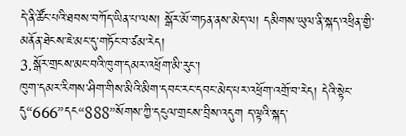དེ་ནི་ཚོང་པའི་ཐབས་བཀོད་ཡིན་པ་ལས། སྒོར་མོ་གཏན་ནས་མེད་ལ། དམིགས་ཡུལ་ནི་སྐད་འཕྲིན་གྱི་མནོན་ཐེངས་ཇེ་མང་དུ་གཏོང་བ་ཙམ་རེད།
3.སྒོར་གྲངས་མང་བའི་ཁུག་དམར་འཕྲོག་མི་རུང་།
ཁུག་དམར་རིགས་ཤིག་གིས་མིའི་མིག་དབང་རང་དབང་མེད་པར་འཕྲོག་འགྲོ་བ་རེད། དེའི་སྟེང་དུ“666”དང“888”སོགས་ཀྱི་དངུལ་གྲངས་བྲིས་འདུག ད་ལྟའི་སྐད་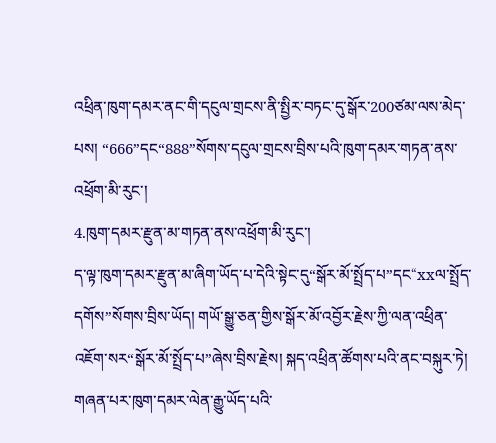འཕྲིན་ཁུག་དམར་ནང་གི་དངུལ་གྲངས་ནི་སྤྱིར་བཏང་དུ་སྒོར་200ཙམ་ལས་མེད་པས། “666”དང“888”སོགས་དངུལ་གྲངས་བྲིས་པའི་ཁུག་དམར་གཏན་ནས་འཕྲོག་མི་རུང་།
4.ཁུག་དམར་རྫུན་མ་གཏན་ནས་འཕྲོག་མི་རུང་།
ད་ལྟ་ཁུག་དམར་རྫུན་མ་ཞིག་ཡོད་པ་དེའི་སྟེང་དུ“སྒོར་མོ་སྤྲོད་པ”དང“xxལ་སྤྲོད་དགོས”སོགས་བྲིས་ཡོད། གཡོ་སྒྱུ་ཅན་གྱིས་སྒོར་མོ་འབྱོར་རྗེས་ཀྱི་ལན་འཕྲིན་འཇོག་སར“སྒོར་མོ་སྤྲོད་པ”ཞེས་བྲིས་རྗེས། སྐད་འཕྲིན་ཚོགས་པའི་ནང་བསྐུར་ཏེ། གཞན་པར་ཁུག་དམར་ལེན་རྒྱུ་ཡོད་པའི་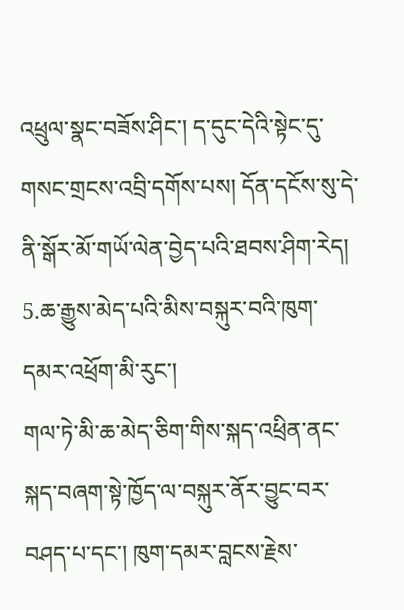འཕྲུལ་སྣང་བཟོས་ཤིང་། ད་དུང་དེའི་སྟེང་དུ་གསང་གྲངས་འབྲི་དགོས་པས། དོན་དངོས་སུ་དེ་ནི་སྒོར་མོ་གཡོ་ལེན་བྱེད་པའི་ཐབས་ཤིག་རེད།
5.ཆ་རྒྱུས་མེད་པའི་མིས་བསྐུར་བའི་ཁུག་དམར་འཕྲོག་མི་རུང་།
གལ་ཏེ་མི་ཆ་མེད་ཅིག་གིས་སྐད་འཕྲིན་ནང་སྐད་བཞག་སྟེ་ཁྱོད་ལ་བསྐུར་ནོར་བྱུང་བར་བཤད་པ་དང་། ཁུག་དམར་བླངས་རྗེས་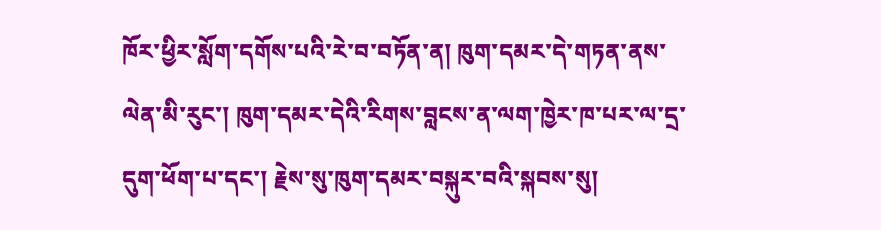ཁོར་ཕྱིར་སློག་དགོས་པའི་རེ་བ་བཏོན་ན། ཁུག་དམར་དེ་གཏན་ནས་ལེན་མི་རུང་། ཁུག་དམར་དེའི་རིགས་བླངས་ན་ལག་ཁྱེར་ཁ་པར་ལ་དྲ་དུག་ཕོག་པ་དང་། རྗེས་སུ་ཁུག་དམར་བསྐུར་བའི་སྐབས་སུ།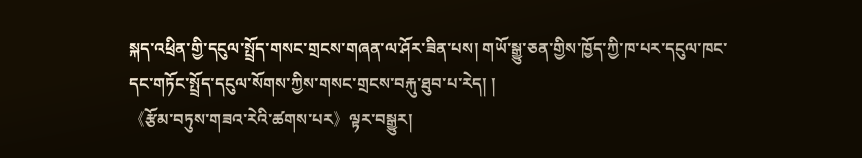སྐད་འཕྲིན་གྱི་དངུལ་སྤྲོད་གསང་གྲངས་གཞན་ལ་ཤོར་ཟིན་པས། གཡོ་སྒྱུ་ཅན་གྱིས་ཁྱོད་ཀྱི་ཁ་པར་དངུལ་ཁང་དང་གཏོང་སྤྲོད་དངུལ་སོགས་ཀྱིས་གསང་གྲངས་བརྐུ་ཐུབ་པ་རེད། །
《རྩོམ་བཏུས་གཟའ་རེའི་ཚགས་པར》ལྟར་བསྒྱུར།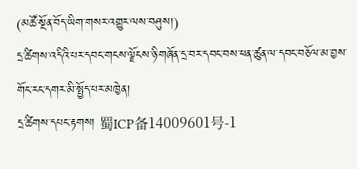(མཚོ་སྔོན་བོད་ཡིག་གསར་འགྱུར་ལས་བཤུས།)
དྲ་ཚིགས་འདིའི་པར་དབང་གངས་ལྗོངས་ཉི་གཞོན་དྲ་བར་དབང་བས་ཕན་ཚུན་ལ་དབང་བཅོལ་མ་བྱས་གོང་རང་དགར་མི་སྤྱོད་པར་མཁྱེན།
དྲ་ཚིགས་དཔང་རྟགས། 蜀ICP备14009601号-1